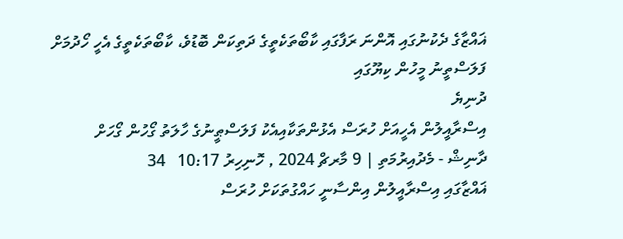ޣައްޒާގެ ދެކުނުގައި އޮންނަ ރަފާގައި ކާބޯތަކެތީގެ ދަތިކަން ބޮޑުވެ، ކާބޯތަކެތީގެ އެހީ ހޯދުމަށް ފަލަސްތީނު މީހުން ކިޔޫގައި
ދުނިޔެ
އިސްރާއީލުން އެހީއަށް ހުރަސް އެޅުންތަކާއިއެކު ފަލަސްޠީނުގެ ހާލަތު ގޯހުން ގޯހަށް
ދާނިޝް - މެދުއިރުމަތި | 9 މާރޗް 2024 , ހޮނިހިރު 10:17   34
ޣައްޒާގައި އިސްރާއީލުން އިންސާނީ ހައްގުތަކަށް ހުރަސް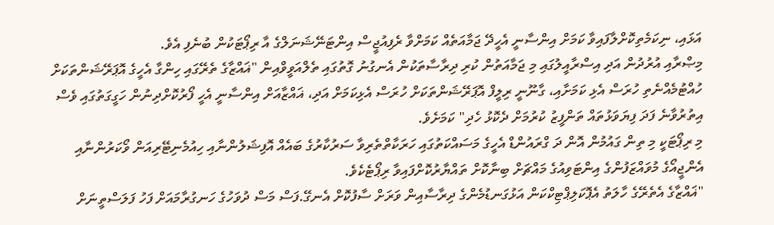އަޅައި، ނިކަމެތިކޮށްލާފައިވާ ކަމަށް އިންސާނީ އެހީދޭ ޖަމާއަތެއް ކަމަށްވާ ރެފިއުޖީސް އިންޓަނޭޝަނަލްގެ އާ ރިޕޯޓަކުން ބުނެފި އެވެ.
މިޞްރާއި އުރުދުން އަދި އިސްރާއީލުގައި މި ޖަމާއަތުން ކުރި ދިރާސާތަކުން އެނގުނު ގޮތުގައި ތެލްއަވީވްއިން "ޣައްޒާގެ ތެރޭގައި ހިންގާ އެހީގެ އޮޕަރޭޝަންތަކަށް ހުއްޓުމެއްނެތި ހުރަސް އެޅި ކަމަށާއި، ގާނޫނީ ރިލީފް އޮޕަރޭޝަންތަކަށް ހުރަސް އެޅިކަމަށް އަދި، ޣައްޒާއަށް އިންސާނީ އެހީ ފޯރުކޮށްދިނުން ހަގީގަތުގައި ވެސް އިތުރުވާނެ ފަދަ ފިޔަވަޅުތައް ތަންފީޒު ކުރުމަށް ދެކޮޅު ހެދި" ކަމަށެވެ.
މި ރިޕޯޓަކީ މި ތިން ގައުމުން އޮން ދަ ގްރައުންޑް އެހީގެ މަސައްކަތުގައި ހަރަކާތްތެރިވާ ސަރުކާރުގެ ބައެއް އޮފިޝަލުންނާއި ހިއުމެނިޓޭރިއަން ވޯކަރުންނާއި އެންޖީއޯގެ މުވައްޒަފުންގެ އިންޓަވިއުގެ މައްޗަށް ބިނާކޮށް ތައްޔާރުކޮށްފައިވާ ރިޕޯޓެކެވެ.
"ޣައްޒާގެ އެތެރޭގެ ހާލަތު އެޕޮކަލިޕްޓިކްކަން އަޅުގަނޑުމެންގެ ދިރާސާއިން ވަރަށް ސާފުކޮށް އެނގޭ.ފަސް މަސް ދުވަހުގެ ހަނގުރާމައަށް ފަހު ފަލަސްތީނަށް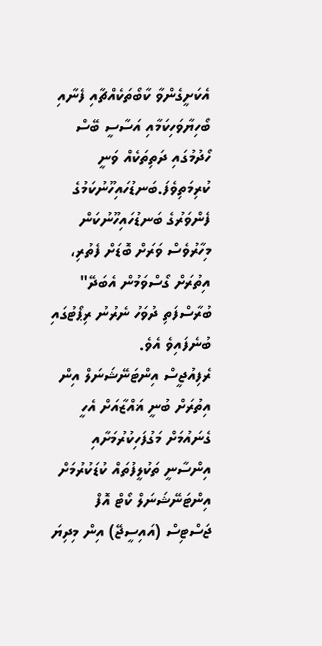އެކަށީގެންވާ ކާބޯތަކެއްޗާއި ފެނާއި ބޯހިޔާވަހިކަމާއި އަސާސީ ބޭސް ހޯދުމުގައި ދަތިތަކެއް ވަނީ ކުރިމަތިވެފަ.ބަނޑުހައިހޫނުކަމުގެ ފެންވަރުގެ ބަނޑުހައިހޫނުކަން މިހާރުވެސް ވަރަށް ބޮޑަށް ފެތުރި، އިތުރަށް ގޯސްވަމުން އެބަދޭ" ބުރާސްފަތި ދުވަހު ނެރުނު ރިޕޯޓުގައި ބުނެފައިވެ އެވެ.
ރެފިއުޖީސް އިންޓަނޭޝަނަލް އިން އިތުރަށް ބުނީ ޣައްޒާއަށް އެހީ ގެނައުމަށް މަގުފަހިކުރުމަށާއި އިންސާނީ ތަކުލީފުތައް ކުޑަކުރުމަށް އިންޓަނޭޝަނަލް ކޯޓް އޮފް ޖަސްޓިސް (އައިސީޖޭ) އިން މިދިޔަ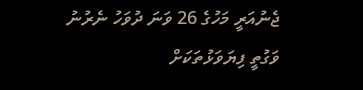ޖެނުއަރީ މަހުގެ 26 ވަނަ ދުވަހު ނެރުނު ވަގުތީ ފިޔަވަޅުތަކަށް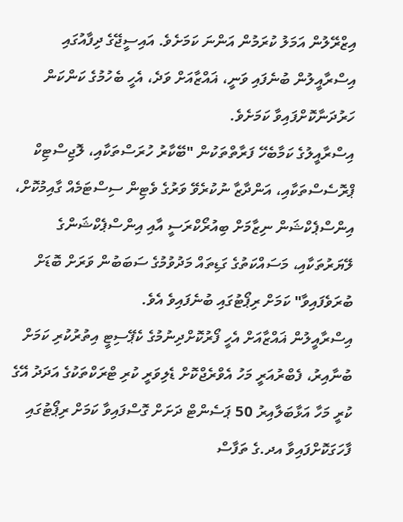އިޒްރޭލުން އަމަލު ކުރަމުން އަންނަ ކަމަށެވެ. އައިސީޖޭގެ ދިފާއުގައި އިސްރާއީލުން ބުނެފައި ވަނީ، ޣައްޒާއަށް ވަދެ، އެހީ ބެހުމުގެ ކަންކަން ހަރުދަނާކޮށްފައިވާ ކަމަށެވެ.
އިސްރާއީލުގެ ކަމާބެހޭ ފަރާތްތަކުން "ބޭކާރު ހުރަސްތަކާއި، ލޮޖިސްޓިކް ޕްރޮސެސްތަކާއި، އަންދާޒާ ނުކުރެވޭ ވަރުގެ ވެޓިން ސިސްޓަމެއް ގާއިމުކޮށް، އިންސްޕެކްޝަން ނިޒާމަށް ބިއުރޯކްރަސީ އާއި އިންސްޕެކްޝަންގެ ލޭޔަރުތަކާއި، މަސައްކަތުގެ ގަޑިތައް މަދުވުމުގެ ސަބަބުން ވަރަށް ބޮޑަށް ބުރަވެފައިވާ" ކަމަށް ރިޕޯޓުގައި ބުނެފައިވެ އެވެ.
އިސްރާއީލުން ޣައްޒާއަށް އެހީ ފޯރުކޮށްދިނުމުގެ ކެޕޭސިޓީ އިތުރުކުރި ކަމަށް ބުނާއިރު، ފެބްރުއަރީ މަހު އެވްރެޖްކޮށް ޑެލިވަރީ ކުރި ޓްރަކްތަކުގެ އަދަދު އޭގެ ކުރީ މަހާ އަޅާބަލާއިރު 50 ޕަސެންޓް ދަށަށް ގޮސްފައިވާ ކަމަށް ރިޕޯޓުގައި ފާހަގަކޮށްފައިވާ އދ.ގެ ތަފާސް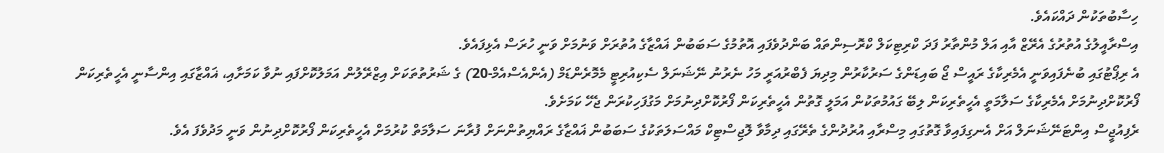ހިސާބުތަކުން ދައްކައެވެ.
އިސްރާއީލުގެ އުތުރުގެ އެރޭޒް އާއި އަލް މުންތާރު ފަދަ ކްރިޓިކަލް ކްރޮސިންތައް ބަންދުވެފައި އޮތުމުގެ ސަބަބުން ޣައްޒާގެ އުތުރަށް ވަނުމަށް ވަނީ ހުރަސް އެޅިފައެވެ.
އެ ރިޕޯޓުގައި ބުނެފައިވަނީ އެމެރިކާގެ ރައީސް ޖޯ ބައިޑަންގެ ސަރުކާރުން މިދިޔަ ފެބްރުއަރީ މަހު ނެރުނު ނޭޝަނަލް ސެކިއުރިޓީ މެމޮރެންޑަމް (އެންއެސްއެމް-20) ގެ ޝަރުތުތަކަށް އިޒްރޭލުން އަމަލުކޮށްފައި ނުވާ ކަމަށާއި، ޣައްޒާގައި އިންސާނީ އެހީތެރިކަން ފޯރުކޮށްދިނުމަށް އެމެރިކާގެ ސަލާމަތީ އެހީތެރިކަން ލިބޭ ގައުމުތަކުން އަމަލީ ގޮތުން އެހީތެރިކަން ފޯރުކޮށްދިނުމަށް މަގުފަހިކުރަން ޖެހޭ ކަމަށެވެ.
ރެފިއުޖީސް އިންޓަނޭޝަނަލް އަށް އެނގިފައިވާ ގޮތުގައި މިސްރާއި އުރުދުންގެ ތެރޭގައި ދިމާވާ ލޮޖިސްޓިކް މައްސަލަތަކުގެ ސަބަބުން ޣައްޒާގެ ރައްޔިތުންނަށް ފުރާނަ ސަލާމަތް ކުރުމަށް އެހީތެރިކަން ފޯރުކޮށްދިނުން ވަނީ މަދުވެފަ އެވެ.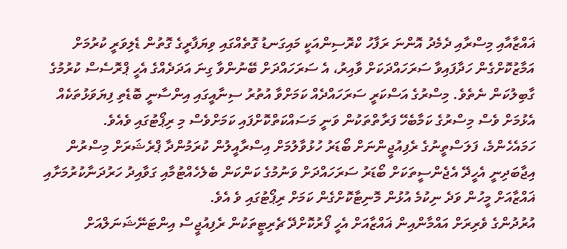ޣައްޒާއާއި މިސްރާއި ދެމެދު އޮންނަ ރަފާހު ކްރޮސިންއަކީ މައިގަނޑު ގޮތެއްގައި ވިޔަފާރީގެ ގޮތުން ޑެލިވަރީ ކުރުމަށް އަމާޒުކޮށްގެން ހަދާފައިވާ ސަރަހައްދަކަށް ވާއިރު، އެ ސަރަހައްދަށް ބޭނުންވާ ގިނަ އަދަދެއްގެ އެހީ ޕްރޮސެސް ކުރުމުގެ ގާބިލުކަން ނެތެވެ. މިސްރުގެ އަސްކަރީ ސަރަހައްދެއް ކަމަށްވާ އުތުރު ސިނާއީގައި އިންސާނީ ބޮޑެތި ފިޔަވަޅުތަކެއް އެޅުމަށް ވެސް މިސްރުގެ ކަމާބެހޭ ފަރާތްތަކުން ވަނީ މަސައްކަތްކޮށްފައި ކަމަށްވެސް މި ރިޕޯޓުގައި ވެއެވެ.
ހަމައެހެންމެ، ފަލަސްތީނުގެ ރެފިއުޖީންނަށް ބޯޑަރު ހުޅުވާލުމަށް އިސްރާއީލުން ކުރަމުންދާ ޕްރެޝަރަށް މިސްރުން އިޖާބަދިނީ އެހީދޭ އެޖެންސީތަކަށް ބޯޑަރު ސަރަހައްދަށް ވަނުމުގެ ކަންކަން ބެލެހެއްޓުމާއި ގަވާއިދު ހަރުދަނާކުރުމަށާއި ޣައްޒާއަށް މީހުން ވަދެ ނިކުމެ އުޅުން މޮނިޓާކޮށްގެން ކަމަށް ރިޕޯޓުގައި ވެ އެވެ.
އުރުދުންގެ ވެރިރަށް އައްމާންއިން ޣައްޒާއަށް އެހީ ފޯރުކޮށްދޭ ޗެރިޓީތަކުން ރެފިއުޖީސް އިންޓަނޭޝަނަލްއަށް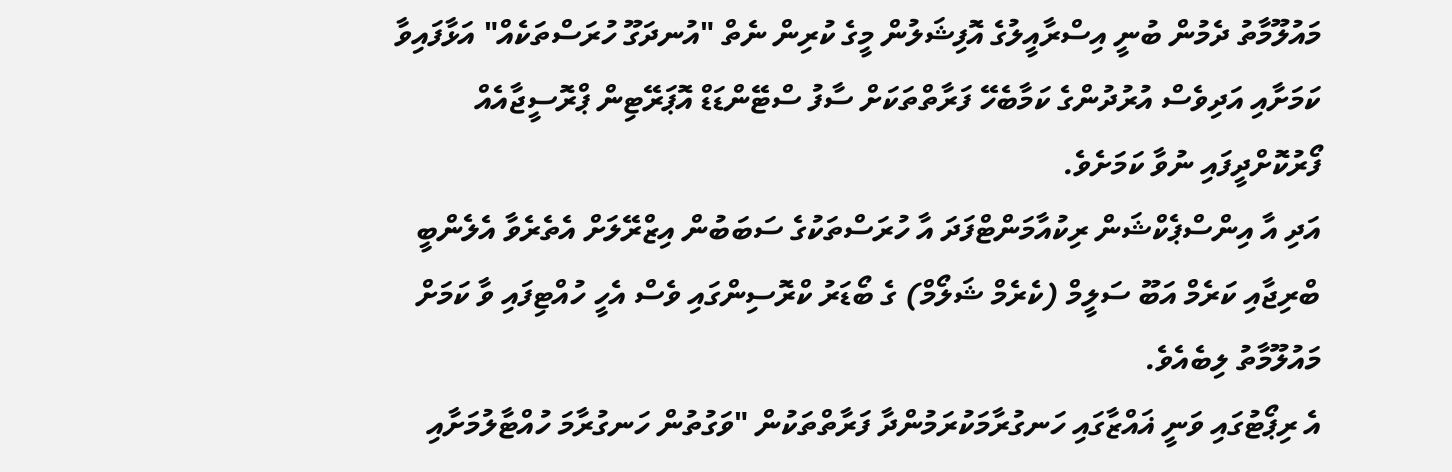މައުލޫމާތު ދެމުން ބުނީ އިސްރާއީލުގެ އޮފިޝަލުން މީގެ ކުރިން ނެތް "އުނދަގޫ ހުރަސްތަކެއް" އަޅާފައިވާ ކަމަށާއި އަދިވެސް އުރުދުންގެ ކަމާބެހޭ ފަރާތްތަކަށް ސާފު ސްޓޭންޑަޑް އޮޕަރޭޓިން ޕްރޮސީޖާއެއް ފޯރުކޮށްދީފައި ނުވާ ކަމަށެވެ.
އަދި އާ އިންސްޕެކްޝަން ރިކުއާމަންޓްފަދަ އާ ހުރަސްތަކުގެ ސަބަބުން އިޒްރޭލަށް އެތެރެވާ އެލެންބީ ބްރިޖާއި ކަރެމް އަބޫ ސަލީމް (ކެރެމް ޝަލޯމް) ގެ ބޯޑަރު ކްރޮސިންގައި ވެސް އެހީ ހުއްޓިފައި ވާ ކަމަށް މައުލޫމާތު ލިބެއެވެ.
އެ ރިޕޯޓުގައި ވަނީ ޣައްޒާގައި ހަނގުރާމަކުރަމުންދާ ފަރާތްތަކުން "ވަގުތުން ހަނގުރާމަ ހުއްޓާލުމަށާއި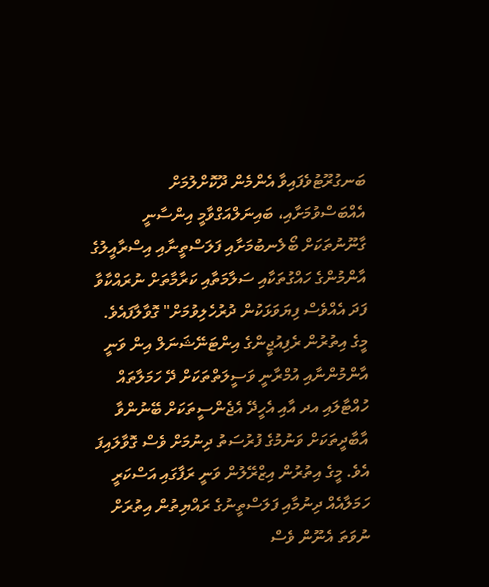ބަނގުރޫޓުވެފައިވާ އެންމެން ދޫކޮށްލުމަށް އެއްބަސްވުމަށާއި، ބައިނަލްއަގްވާމީ އިންސާނީ ގާނޫނުތަކަށް ބޯލެނބުމަށާއި ފަލަސްތީނާއި އިސްރާއީލުގެ އާންމުންގެ ހައްގުތަކާއި ސަލާމަތާއި ކަރާމާތަށް ނުރައްކާވާ ފަދަ އެއްވެސް ފިޔަވަޅަކުން ދުރުހެލިވުމަށް" ގޮވާލާފައެވެ.
މީގެ އިތުރުން ރެފިއުޖީންގެ އިންޓަނޭޝަނަލް އިން ވަނީ އާންމުންނާއި އުމްރާނީ ވަސީލަތްތަކަށް ދޭ ހަމަލާތައް ހުއްޓާލައި އދ އާއި އެހީދޭ އެޖެންސީތަކަށް ބޭނުންވާ އާބާދީތަކަށް ވަނުމުގެ ފުރުސަތު ދިނުމަށް ވެސް ގޮވާލައިފަ އެވެ. މީގެ އިތުރުން އިޒްރޭލުން ވަނީ ރަފާގައި އަސްކަރީ ހަމަލާއެއް ދިނުމާއި ފަލަސްތީނުގެ ރައްޔިތުން އިތުރަށް ނުވަތަ އެނޫން ވެސް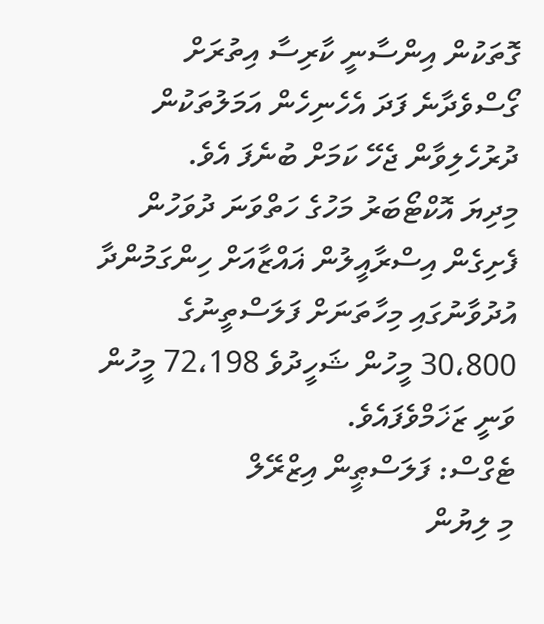ގޮތަކުން އިންސާނީ ކާރިސާ އިތުރަށް ގޯސްވެދާނެ ފަދަ އެހެނިހެން އަމަލުތަކުން ދުރުހެލިވާން ޖެހޭ ކަމަށް ބުނެފަ އެވެ.
މިދިޔަ އޮކްޓޯބަރު މަހުގެ ހަތްވަނަ ދުވަހުން ފެށިގެން އިސްރާއީލުން ޣައްޒާއަށް ހިންގަމުންދާ އުދުވާނުގައި މިހާތަނަށް ފަލަސްތީނުގެ 30،800 މީހުން ޝަހީދުވެ 72،198 މީހުން ވަނީ ޒަޚަމްވެފައެވެ.
ޓެގްސް: ފަލަސްޠީން އިޒްރޭލް
މި ލިޔުން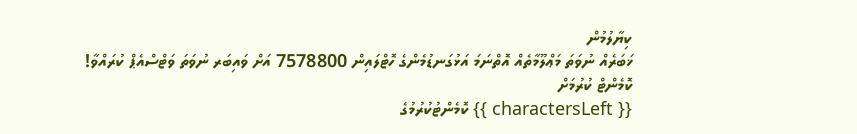ކިޔާލުމުން
ޚަބަރެއް ނުވަތަ މަޢްލޫމާތެއް އޮތްނަމަ އަޅުގަނޑުމެންގެ ހޮޓްލައިން 7578800 އަށް ވައިބަރ ނުވަތަ ވަޓްސްއެޕް ކުރައްވާ!
ކޮމެންޓް ކުރުމަށް
{{ charactersLeft }} ކޮމެންޓުކުރުމުގެ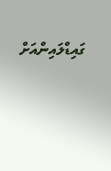ގައިޑްލައިންއަށް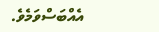އެއްބަސްވަމެވެ.